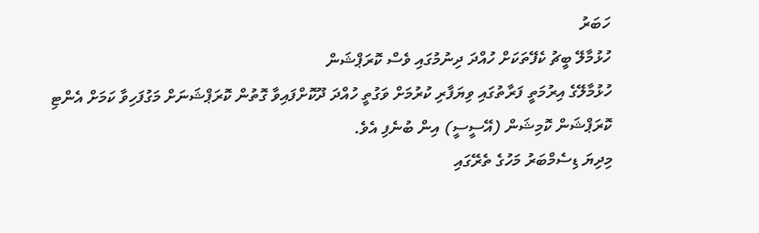ހަބަރު
ހުޅުމާލޭ ބީޗު ކެފޭތަކަށް ހުއްދަ ދިނުމުގައި ވެސް ކޮރަޕްޝަން
ހުޅުމާލޭގެ އިރުމަތީ ފަރާތުގައި ވިޔަފާރި ކުރުމަށް ވަގުތީ ހުއްދަ ދޫކޮށްފައިވާ ގޮތުން ކޮރަޕްޝަނަށް މަގުފަހިވާ ކަމަށް އެންޓި ކޮރަޕްޝަން ކޮމިޝަން (އޭސީސީ) އިން ބުނެފި އެވެ.
މިދިޔަ ޑިސެމްބަރު މަހުގެ ތެރޭގައި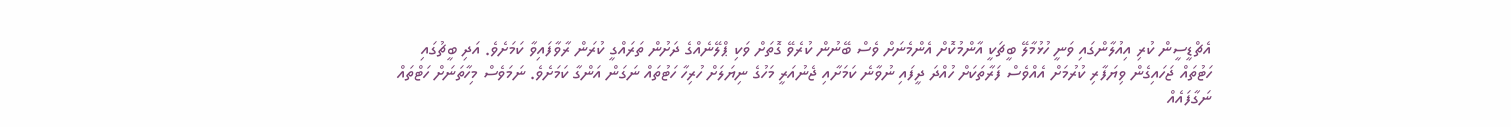އެޗްޑީސީން ކުރި އިއުލާންގައި ވަނީ ހުޅުމާލޭ ބީޗަކީ އާންމުކޮށް އެންމެނަށް ވެސް ބޭނުން ކުރެވޭ ގޮތަށް ވަކި ޕްލޭނެއްގެ ދަށުން ތަރައްގީ ކުރަން ރާވާފައިވާ ކަމަށެވެ. އަދި ބީޗުގައި ހަޓުތައް ޖަހައިގެން ވިޔަފާރި ކުރުމަށް އެއްވެސް ފަރާތަކަށް ހުއްދަ ދީފައި ނުވާނެ ކަމަށާއި ޖެނުއަރީ މަހުގެ ނިޔަލަށް ހުރިހާ ހަޓުތައް ނަގަން އަންގާ ކަމަށެވެ. ނަމަވެސް މިހާތަނަށް ހަޓްތައް ނަގާފައެއް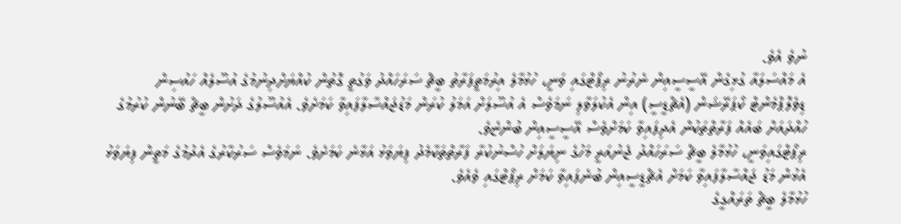ނުވެ އެވެ.
އެ މައްސަލައާ ގުޅިގެން އޭސީސީއިން ނެރުނު ރިޕޯޓްގައި ވަނީ، ހުޅުމާލެ އިރުމަތީފަރާތު ބީޗް ސަރަހައްދު ވަގުތީ ގޮތުން ކުއްޔަށްދިނުމުގެ އުސޫލެއް ހައުސިން ޑިވެލޮޕްމެންޓް ކޯޕަރޭޝަން (އެޗްޑީސީ) އިން އެކުލަވާލި ނަމަވެސް އެ އުސޫލަށް އަމަލު ކުރަން މަޑުޖައްސާލާފައިވާ ކަމަށެވެ. އެއުސޫލުގެ ދަށުން ބީޗް ބޭނުން ކުރުމުގެ ހުއްދައަށް ބައެއް ފަރާތްތަކުން އެދިފައިވާ ކަމަށްވެސް އޭސީސީއިން ބުންޏެވެ.
ރިޕޯޓްގައިވަނީ، ހުޅުމާލެ ބީޗް ސަރަހައްދު ޖެނުއަރީ މަހުގެ ނިޔަލަށް ހުސްނުކުރާ ފަރާތްތަކާމެދު ފިޔަވަޅު އަޅާނެ ކަމަށެވެ. ނަމަވެސް ސަރުކާރުގެ އެދުމުގެ މަތީން ފިޔަވަޅު އެޅުން މަޑު ޖައްސާލާފައިވާ ކަމަށް އެޗްޑީސީއިން ބުނެފައިވާ ކަމަށް ރިޕޯޓްގައި ވެއެވެ.
ހުޅުމާލެ ބީޗް ތަރައްގީގެ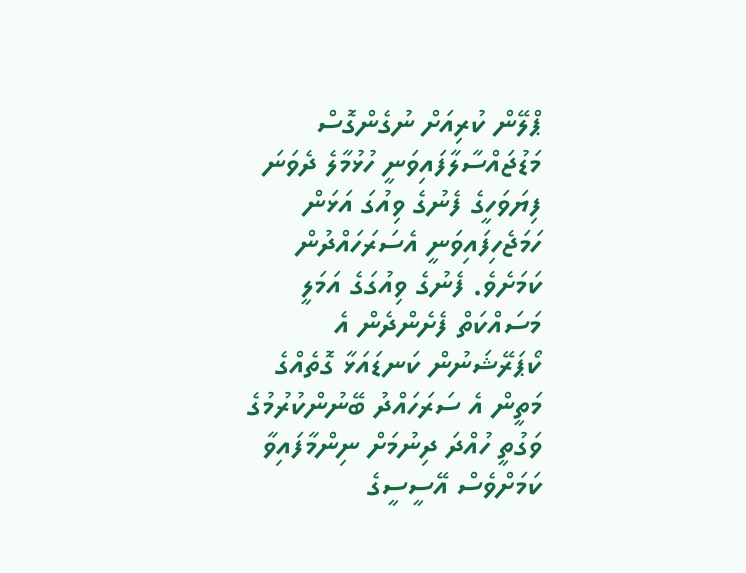ޕްލޭން ކުރިއަށް ނުގެންގޮސް މަޑުޖައްސާލާފައިވަނީ ހުޅުމާލެ ދެވަނަ ފިޔަވަހީގެ ފެނުގެ ވިއުގަ އަޅަން ހަމަޖެހިފައިވަނީ އެސަރަހައްދުން ކަމަށެވެ. ފެނުގެ ވިއުގަގެ އަމަލީ މަސައްކަތް ފެށެންދެން އެ ކޯޕަރޭޝަނުން ކަނޑައަޅާ ގޮތެއްގެ މަތީން އެ ސަރަހައްދު ބޭނުންކުރުމުގެ ވަގުތީ ހުއްދަ ދިނުމަށް ނިންމާފައިވާ ކަމަށްވެސް އޭސީސީގެ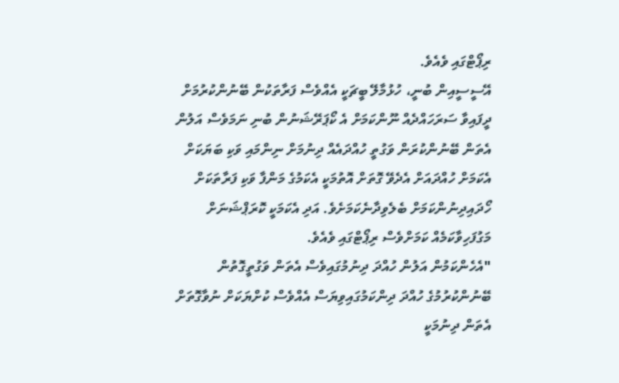ރިޕޯޓްގައި ވެއެވެ.
އޭސީސީއިން ބުނީ، ހުޅުމާލޭ ބީޗަކީ އެއްވެސް ފަރާތަކުން ބޭނުންކުރުމަށް ދީފައިވާ ސަރަހައްދެއް ނޫންކަމަށް އެ ކޯޕަރޭޝަނުން ބުނި ނަމަވެސް އަލުން އެތަން ބޭނުންކުރަން ވަގުތީ ހުއްދައެއް ދިނުމަށް ނިންމައި ވަކި ބަޔަކަށް އެކަމަށް ހުއްދައަށް އެދެވޭ ގޮތަށް އޮތުމަކީ އެކަމުގެ މަންފާ ވަކި ފަރާތަކަށް ހޯދައިދިނުންކަމަށް ބެލެވިދާނެކަމަށެވެ. އަދި އެކަމަކީ ކޮރަޕްޝަނަށް މަގުފަހިވާކަމެއް ކަމަށްވެސް ރިޕޯޓްގައި ވެއެވެ.
"އެހެންކަމުން އަލުން ހުއްދަ ދިނުމުގައިވެސް އެތަން ވަގުތީގޮތުން ބޭނުންކުރުމުގެ ހުއްދަ ދިންކަމުގައިވިޔަސް އެއްވެސް ކުށްޔަކަށް ނުވާގޮތަށް އެތަން ދިނުމަކީ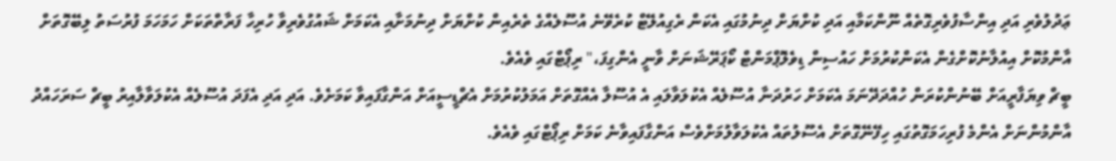ޢަދުލުވެރި އަދި އިންސާފުވެރިގޮތެއް ނޫންކަމާއި އަދި ކުށްޔަށް ދިނުމުގައި އެކަން ރެގިއުލޭޓް ކުރެވޭނެ އުސޫލެއްގެ ތެރެއިން ކުށްޔަށް ދިނުމަށާއި އެކަމަށް ޝައުގުވެރިވާ ހުރިހާ ފަރާތްތަކަށް ހަމަހަމަ ފުރުސަތު ލިބޭގޮތަށް އާންމުކޮށް އިއުލާނުކޮށްގެން އެކަންކުރުމަށް ހައުސިން ޑިވެލޮޕްމަންޓް ކޯޕަރޭޝަނަށް ވާނީ އެންގިފަ،" ރިޕޯޓްގައި ވެއެވެ.
ބީޗް ވިޔަފާރީއަށް ބޭނުންކުރަން ހުއްދަދޭނަމަ އެކަމަށް ހަރުދަނާ އުސޫލެއް އެކުލަވާލައި އެ އުސޫލާ އެއްގޮތަށް އަމަލުކުރުމަށް އެޗްޑީސީއަށް އަންގާފައިވާ ކަމަށެވެ. އަދި އަދި އެފަދަ އުސޫލެއް އެކުލަވާލާއިރު ބީޗް ސަރަހައްދު އާންމުންނަށް އެންމެ ފުރިހަމަގޮތުގައި ހިފޭނޭގޮތަށް އެސޫލުތައް އެކުލަވާލުމަށްވެސް އަންގާފައިވާނެ ކަމަށް ރިޕޯޓްގައި ވެއެވެ.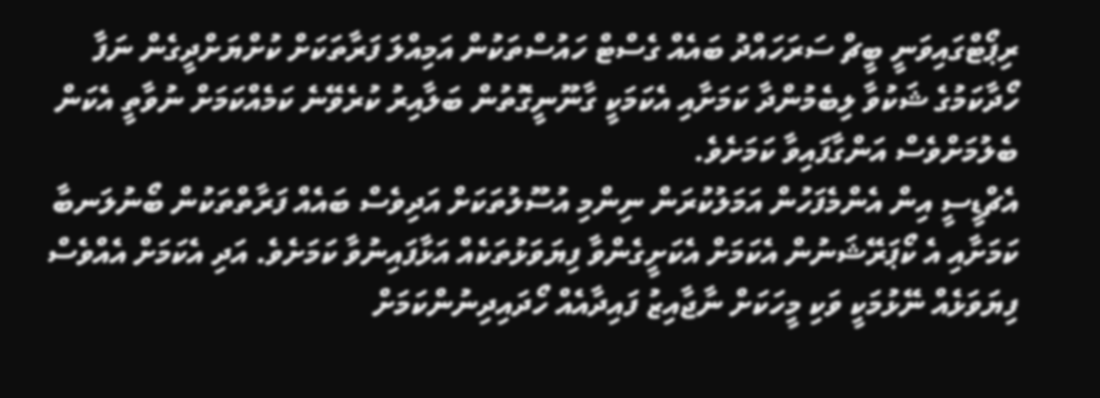ރިޕޯޓްގައިވަނީ ބީޗް ސަރަހައްދު ބައެއް ގެސްޓް ހައުސްތަކުން އަމިއްލަ ފަރާތަކަށް ކުށްޔަށްދީގެން ނަފާ ހޯދާކަމުގެ ޝަކުވާ ލިބެމުންދާ ކަމަށާއި އެކަމަކީ ގާނޫނީގޮތުން ބަލާއިރު ކުރެވޭނެ ކަމެއްކަމަށް ނުވާތީ އެކަން ބެލުމަށްވެސް އަންގާފައިވާ ކަމަށެވެ.
އެޗްޑީސީ އިން އެންމެފަހުން އަމަލުކުރަން ނިންމި އުސޫލުތަކަށް އަދިވެސް ބައެއް ފަރާތްތަކުން ބޯނުލަނބާ ކަމަށާއި އެ ކޯޕަރޭޝަނުން އެކަމަށް އެކަށީގެންވާ ފިޔަވަޅުތަކެއް އަޅާފައިނުވާ ކަމަށެވެ. އަދި އެކަމަށް އެއްވެސް ފިޔަވަޅެއް ނޭޅުމަކީ ވަކި މީހަކަށް ނާޖާއިޒު ފައިދާއެއް ހޯދައިދިނުންކަމަށް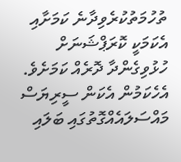ތުހުމަތުކުރެވިދާނެ ކަމަށާއި އެކަމަކީ ކޮރަޕްޝަނަށް ހުޅުވިގެންދާ ދޮރެއް ކަމަށެވެ. އެހެކަމުން އެކަން ސީރިޔަސް މައްސަލައެއްގޮތުގައި ބަލައި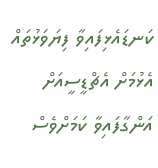ކަނޑައެޅިފައިވާ ފިޔަވަޅުތައް އެޅުމަށް އެޗްޑީސީއަށް އަންގާފައިވާ ކަމަށްވެސް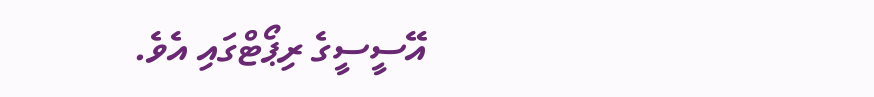އޭސީސީގެ ރިޕޯޓްގައި އެވެ.